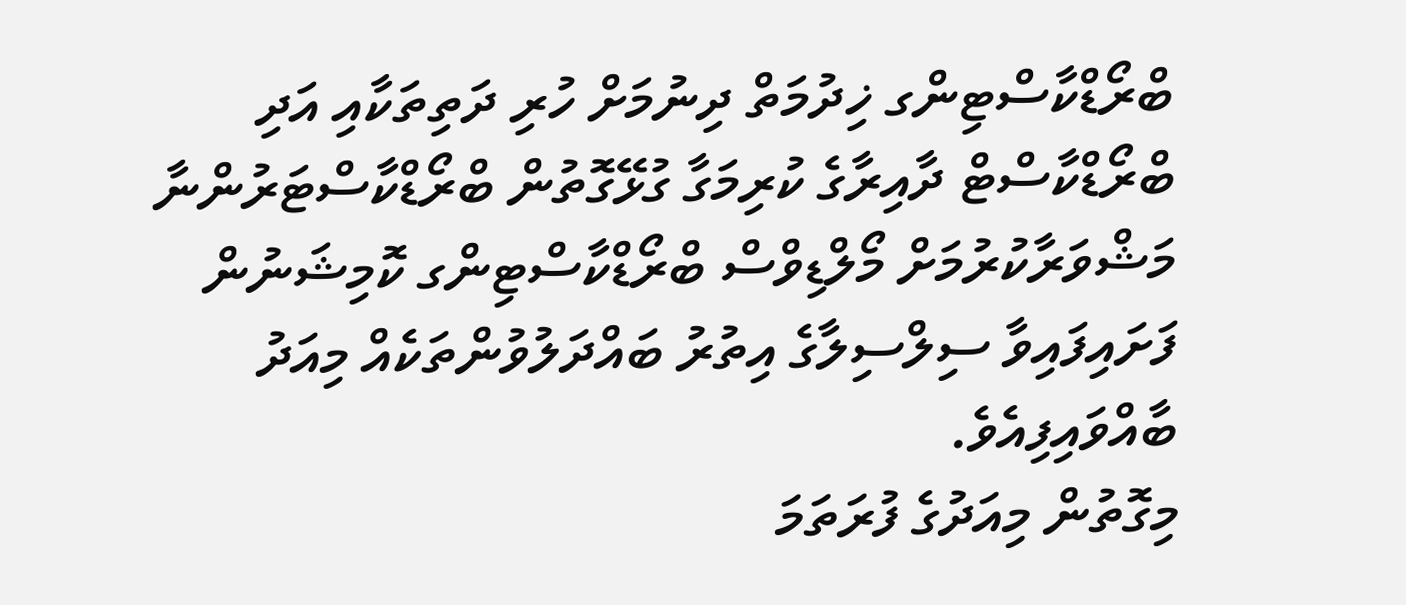ބްރޯޑްކާސްޓިންގ ޚިދުމަތް ދިނުމަށް ހުރި ދަތިތަކާއި އަދި ބްރޯޑްކާސްޓް ދާއިރާގެ ކުރިމަގާ ގުޅޭގޮތުން ބްރޯޑްކާސްޓަރުންނާ މަޝްވަރާކުރުމަށް މޯލްޑިވްސް ބްރޯޑްކާސްޓިންގ ކޮމިޝަނުން ފަށައިފައިވާ ސިލްސިލާގެ އިތުރު ބައްދަލުވުންތަކެއް މިއަދު ބާއްވައިފިއެވެ.
މިގޮތުން މިއަދުގެ ފުރަތަމަ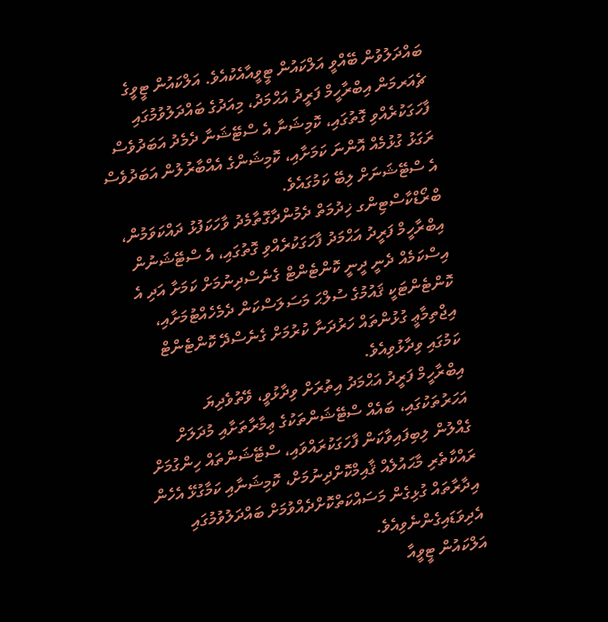ބައްދަލުވުން ބޭއްވީ އަލްކައުން ޓީވީއާއެކުއެވެ. އަލްކައުން ޓީވީގެ ޗެއަރމަން އިބްރާހީމް ފަރީދު އަޙްމަދު، މިއަދުގެ ބައްދަލުވުމުގައި ފާހަގަކުރެއްވި ގޮތުގައި، ކޮމިޝަނާ އެ ސްޓޭޝަނާ ދެމެދު އަބަދުވެސް ރަގަޅު ގުޅުމެއް އޮންނަ ކަމަށާއި، ކޮމިޝަންގެ އެއްބާރުލުން އަބަދުވެސް އެ ސްޓޭޝަނަށް ލިބޭ ކަމުގައެވެ.
ބްރޯޑްކާސްޓިންގ ޚިދުމަތް ދެމުންދާގޮތާމެދު ވާހަކަފުޅު ދައްކަވަމުން، އިބްރާހީމް ފަރީދު އަޙްމަދު ފާހަގަކުރެއްވި ގޮތުގައި، އެ ސްޓޭޝަނުން އިސްކަމެއް ދެނީ ދީނީ ކޮންޓެންޓް ގެނެސްދިނުމަށް ކަމަށާ އަދި އެ ކޮންޓެންޓަކީ ޤައުމުގެ ސުލްޙަ މަސަލަސްކަން ދެމެހެއްޓުމަށާއި، އިޖްތިމާޢީ ގުޅުންތައް ހަރުދަނާ ކުރުމަށް ގެނެސްދޭ ކޮންޓެންޓް ކަމުގައި ވިދާޅުވިއެވެ.
އިބްރާހީމް ފަރީދު އަޙްމަދު އިތުރަށް ވިދާޅުވީ، ވޭތުވެދިޔަ އަހަރުތަކުގައި، ބައެއް ސްޓޭޝަންތަކުގެ ޢިމާރާތަށާއި މުދަލަށް ގެއްލުން ލިބިފައިވާކަން ފާހަގަކުރައްވައި، ސްޓޭޝަންތައް ހިންގުމަށް ރައްކާތެރި މާޙައުލެއް ޤާއިމްކޮށްދިނުމަށް، ކޮމިޝަނާއި ކަމާގުޅޭ އެހެން އިދާރާތައް ގުޅިގެން މަސައްކަތްކޮށްދެއްވުމަށް ބައްދަލުވުމުގައި އެދިވަޑައިގެންނެވިއެވެ.
އަލްކައުން ޓީވީއާ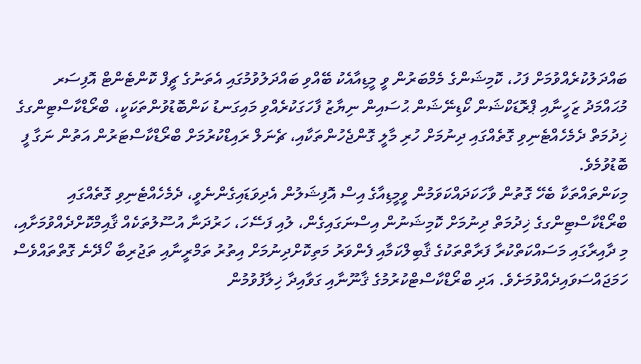ބައްދަލުކުރެއްވުމަށް ފަހު، ކޮމިޝަންގެ މެމްބަރުން ވީ މީޑިއާއެކު ބޭއްވި ބައްދަލުވުމުގައި އެތަނުގެ ޗީފް ކޮންޓެންޓް އޮފިސަރ މުޙައްމަދު ޒަހީނާއި ޕްރޮޑަކްޝަން ކޯޑިނޭޝަން ޙުސައިން ނިޔާޒު ފާހަގަކުރެއްވި މައިގަނޑު ކަންބޮޑުވުންތަކަކީ، ބްރޯޑްކާސްޓިންގގެ ޚިދުމަތް ދެމެހެއްޓެނިވި ގޮތެއްގައި ދިނުމަށް ހުރި މާލީ ގޮންޖެހުންތަކާއި، ޗެނަލް ރައިޑްކުރުމަށް ބްރޯޑްކާސްޓަރުން އަތުން ނަގާ ފީ ބޮޑުވުމެވެ.
މިކަންތައްތަކާ ބެހޭ ގޮތުން ވާހަކަދައްކަވަމުން ވީމީޑިއާގެ އިސް އޮފިޝަލުން އެދިވަޑައިގެންނެވީ، ދެމެހެއްޓެނިވި ގޮތެއްގައި ބްރޯޑްކާސްޓިންގގެ ޚިދުމަތް ދިނުމަށް ކޮމިޝަނުން އިސްނަގައިގެން، ލުއި ފަސޭހަ، ހަރުދަނާ އުސޫލުތަކެއް ޤާއިމްކޮށްދެއްވުމަށާއި، މި ދާއިރާގައި މަސައްކަތްކުރާ ފަރާތްތަކުގެ ޤާބިލްކަމާއި ފެންވަރު މަތިކޮށްދިނުމަށް އިތުރު ތަމްރީނާއި ތަޖުރިބާ ހޯދޭނެ ގޮތްތައްވެސް ހަމަޖައްސަވައިދެއްވުމަށެވެ. އަދި ބްރޯޑްކާސްޓްކުރުމުގެ ޤާނޫނާއި ގަވާއިދާ ޚިލާފުވުމުން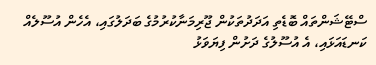ސްޓޭޝަންތައް ބޮޑެތި އަދަދުތަކުން ޖޫރިމަނާކުރުމުގެ ބަދަލުގައި، އެހެން އުސޫލެއް ކަނޑައަޅައި، އެ އުސޫލުގެ ދަށުން ފިޔަވަޅު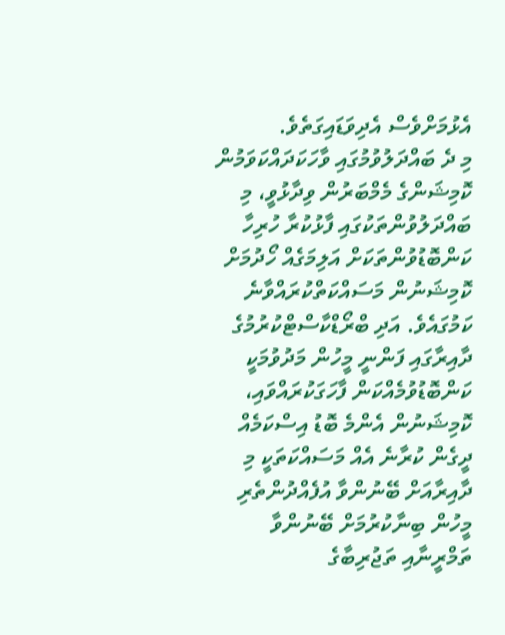އެޅުމަށްވެސް އެދިވަޑައިގަތެވެ.
މި ދެ ބައްދަލުވުމުގައި ވާހަކަދައްކަވަމުން ކޮމިޝަންގެ މެމްބަރުން ވިދާޅުވީ، މި ބައްދަލުވުންތަކުގައި ފާޅުކުރާ ހުރިހާ ކަންބޮޑުވުންތަކަށް އަލިމަގެއް ހޯދުމަށް ކޮމިޝަނުން މަސައްކަތްކުރައްވާނެ ކަމުގައެވެ. އަދި ބްރޯޑްކާސްޓްކުރުމުގެ ދާއިރާގައި ފަންނީ މީހުން މަދުވުމަކީ ކަންބޮޑުވުމެއްކަން ފާހަގަކުރައްވައި، ކޮމިޝަނުން އެންމެ ބޮޑު އިސްކަމެއް ދީގެން ކުރާނެ އެއް މަސައްކަތަކީ މި ދާއިރާއަށް ބޭނުންވާ އުފެއްދުންތެރި މީހުން ބިނާކުރުމަށް ބޭނުންވާ ތަމްރީނާއި ތަޖުރިބާގެ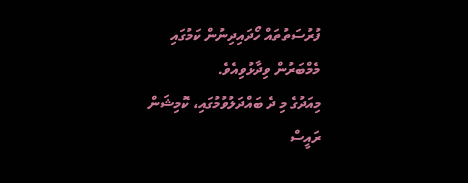ފުރުސަތުތައް ހޯދައިދިނުން ކަމުގައި މެމްބަރުން ވިދާޅުވިއެވެ.
މިއަދުގެ މި ދެ ބައްދަލުވުމުގައި، ކޮމިޝަން ރައީސް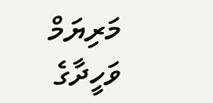މަރިޔަމް ވަހީދާގެ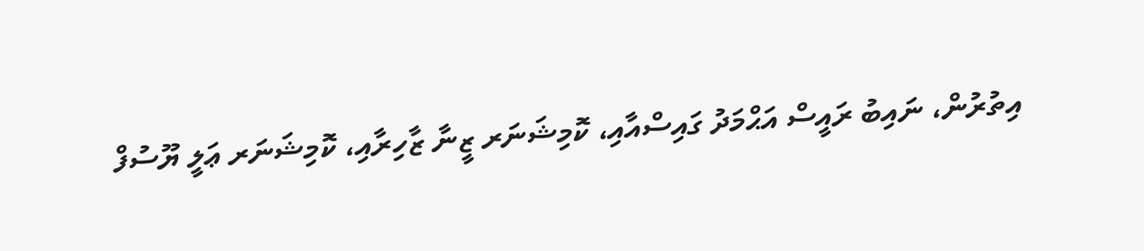އިތުރުން، ނައިބު ރައީސް އަޙްމަދު ގައިސްއާއި، ކޮމިޝަނަރ ޒީނާ ޒާހިރާއި، ކޮމިޝަނަރ ޢަލީ ޔޫސުފް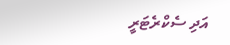އަދި ސެކްރެޓަރީ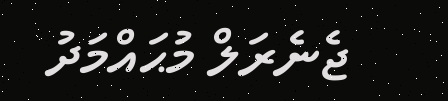ޖެނެރަލް މުޙައްމަދު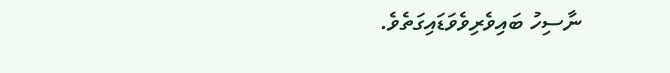ނާސިހު ބައިވެރިވެވަޑައިގަތެވެ.